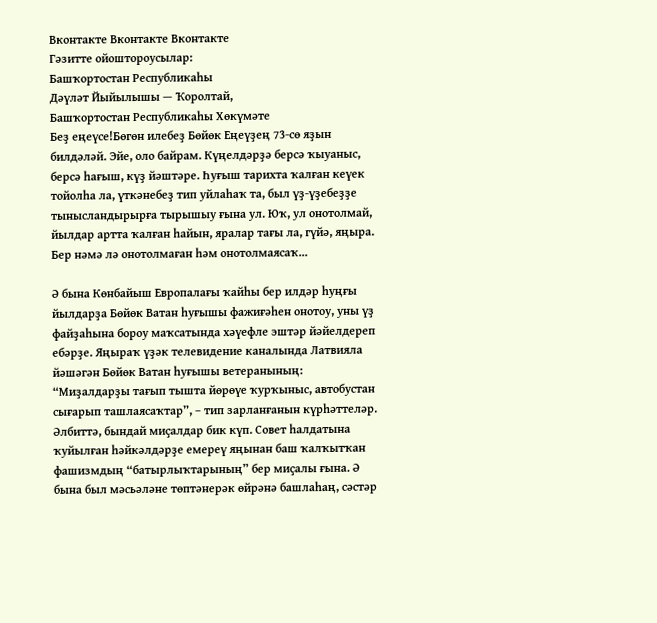Вконтакте Вконтакте Вконтакте
Гәзитте ойоштороусылар:
Башҡортостан Республикаһы
Дәүләт Йыйылышы — Ҡоролтай,
Башҡортостан Республикаһы Хөкүмәте
Беҙ еңеүсе!Бөгөн илебеҙ Бөйөк Еңеүҙең 73-сө яҙын билдәләй. Эйе, оло байрам. Күңелдәрҙә берсә ҡыуаныс, берсә һағыш, күҙ йәштәре. Һуғыш тарихта ҡалған кеүек тойолһа ла, үткәнебеҙ тип уйлаһаҡ та, был үҙ-үҙебеҙҙе тынысландырырға тырышыу ғына ул. Юҡ, ул онотолмай, йылдар артта ҡалған һайын, яралар тағы ла, гүйә, яңыра. Бер нәмә лә онотолмаған һәм онотолмаясаҡ...

Ә бына Көнбайыш Европалағы ҡайһы бер илдәр һуңғы йылдарҙа Бөйөк Ватан һуғышы фажиғәһен онотоу, уны үҙ файҙаһына бороу маҡсатында хәүефле эштәр йәйелдереп ебәрҙе. Яңыраҡ үҙәк телевидение каналында Латвияла йәшәгән Бөйөк Ватан һуғышы ветеранының: “Миҙалдарҙы тағып тышта йөрөүе ҡурҡыныс, автобустан сығарып ташлаясаҡтар”, – тип зарланғанын күрһәттеләр. Әлбиттә, бындай миҫалдар бик күп. Совет һалдатына ҡуйылған һәйкәлдәрҙе емереү яңынан баш ҡалҡытҡан фашизмдың “батырлыҡтарының” бер миҫалы ғына. Ә бына был мәсьәләне төптәнерәк өйрәнә башлаһаң, сәстәр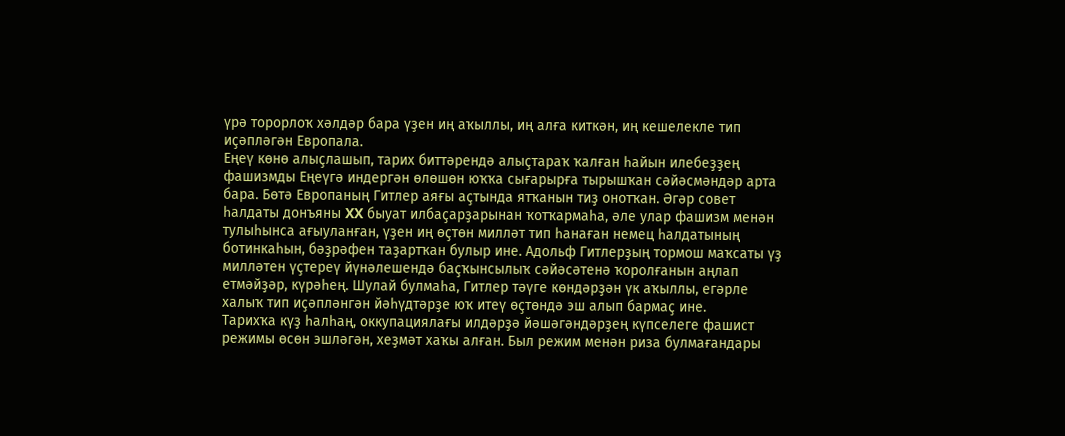үрә торорлоҡ хәлдәр бара үҙен иң аҡыллы, иң алға киткән, иң кешелекле тип иҫәпләгән Европала.
Еңеү көнө алыҫлашып, тарих биттәрендә алыҫтараҡ ҡалған һайын илебеҙҙең фашизмды Еңеүгә индергән өлөшөн юҡҡа сығарырға тырышҡан сәйәсмәндәр арта бара. Бөтә Европаның Гитлер аяғы аҫтында ятҡанын тиҙ онотҡан. Әгәр совет һалдаты донъяны XX быуат илбаҫарҙарынан ҡотҡармаһа, әле улар фашизм менән тулыһынса ағыуланған, үҙен иң өҫтөн милләт тип һанаған немец һалдатының ботинкаһын, бәҙрәфен таҙартҡан булыр ине. Адольф Гитлерҙың тормош маҡсаты үҙ милләтен үҫтереү йүнәлешендә баҫҡынсылыҡ сәйәсәтенә ҡоролғанын аңлап етмәйҙәр, күрәһең. Шулай булмаһа, Гитлер тәүге көндәрҙән үк аҡыллы, егәрле халыҡ тип иҫәпләнгән йәһүдтәрҙе юҡ итеү өҫтөндә эш алып бармаҫ ине.
Тарихҡа күҙ һалһаң, оккупациялағы илдәрҙә йәшәгәндәрҙең күпселеге фашист режимы өсөн эшләгән, хеҙмәт хаҡы алған. Был режим менән риза булмағандары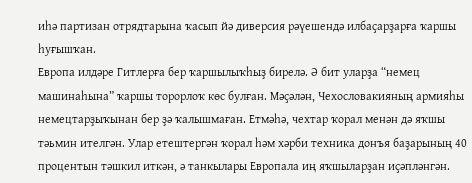иһә партизан отрядтарына ҡасып йә диверсия рәүешендә илбаҫарҙарға ҡаршы һуғышҡан.
Европа илдәре Гитлерға бер ҡаршылыҡһыҙ бирелә. Ә бит уларҙа “немец машинаһына” ҡаршы торорлоҡ көс булған. Мәҫәлән, Чехословакияның армияһы немецтарҙыҡынан бер ҙә ҡалышмаған. Етмәһә, чехтар ҡорал менән дә яҡшы тәьмин ителгән. Улар етештергән ҡорал һәм хәрби техника донъя баҙарының 40 процентын тәшкил иткән, ә танкылары Европала иң яҡшыларҙан иҫәпләнгән.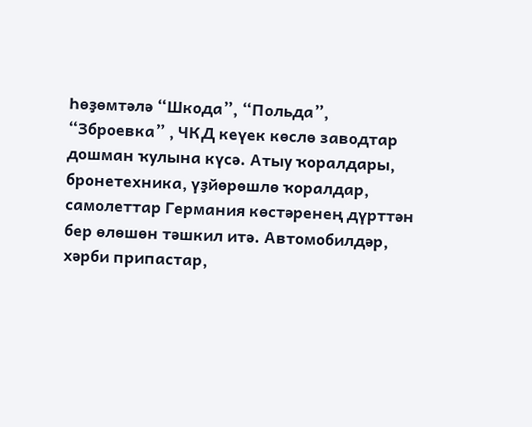Һөҙөмтәлә “Шкода”, “Польда”, “Зброевка” , ЧКД кеүек көслө заводтар дошман ҡулына күсә. Атыу ҡоралдары, бронетехника, үҙйөрөшлө ҡоралдар, самолеттар Германия көстәренең дүрттән бер өлөшөн тәшкил итә. Автомобилдәр, хәрби припастар,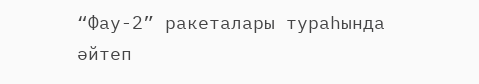“Фау-2” ракеталары тураһында әйтеп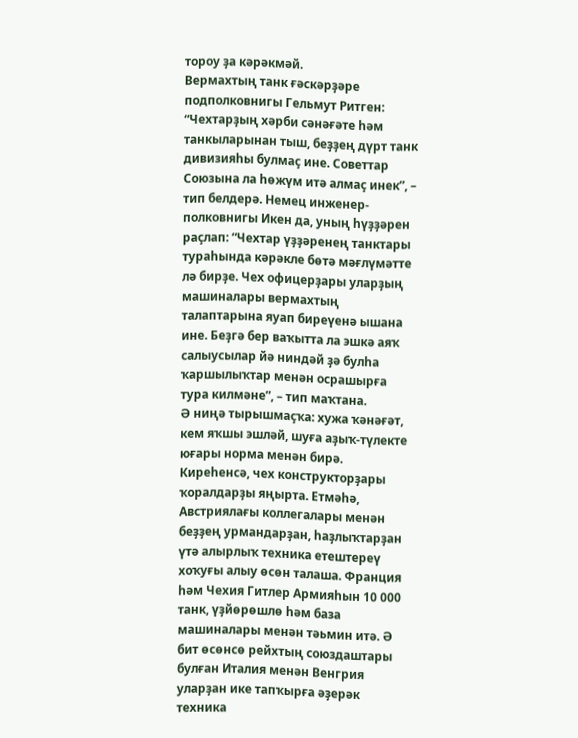тороу ҙа кәрәкмәй.
Вермахтың танк ғәскәрҙәре подполковнигы Гельмут Ритген: “Чехтарҙың хәрби сәнәғәте һәм танкыларынан тыш, беҙҙең дүрт танк дивизияһы булмаҫ ине. Советтар Союзына ла һөжүм итә алмаҫ инек”, – тип белдерә. Немец инженер-полковнигы Икен да, уның һүҙҙәрен раҫлап: “Чехтар үҙҙәренең танктары тураһында кәрәкле бөтә мәғлүмәтте лә бирҙе. Чех офицерҙары уларҙың машиналары вермахтың талаптарына яуап биреүенә ышана ине. Беҙгә бер ваҡытта ла эшкә аяҡ салыусылар йә ниндәй ҙә булһа ҡаршылыҡтар менән осрашырға тура килмәне”, – тип маҡтана.
Ә ниңә тырышмаҫҡа: хужа ҡәнәғәт, кем яҡшы эшләй, шуға аҙыҡ-түлекте юғары норма менән бирә. Киреһенсә, чех конструкторҙары ҡоралдарҙы яңырта. Етмәһә, Австриялағы коллегалары менән беҙҙең урмандарҙан, һаҙлыҡтарҙан үтә алырлыҡ техника етештереү хоҡуғы алыу өсөн талаша. Франция һәм Чехия Гитлер Армияһын 10 000 танк, үҙйөрөшлө һәм база машиналары менән тәьмин итә. Ә бит өсөнсө рейхтың союздаштары булған Италия менән Венгрия уларҙан ике тапҡырға әҙерәк техника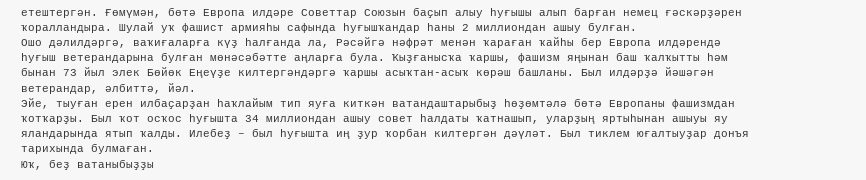етештергән. Ғөмүмән, бөтә Европа илдәре Советтар Союзын баҫып алыу һуғышы алып барған немец ғәскәрҙәрен ҡоралландыра. Шулай уҡ фашист армияһы сафында һуғышҡандар һаны 2 миллиондан ашыу булған.
Ошо дәлилдәргә, ваҡиғаларға күҙ һалғанда ла, Рәсәйгә нәфрәт менән ҡараған ҡайһы бер Европа илдәрендә һуғыш ветерандарына булған мөнәсәбәтте аңларға була. Ҡыҙғанысҡа ҡаршы, фашизм яңынан баш ҡалҡытты һәм бынан 73 йыл элек Бөйөк Еңеүҙе килтергәндәргә ҡаршы асыҡтан-асыҡ көрәш башланы. Был илдәрҙә йәшәгән ветерандар, әлбиттә, йәл.
Эйе, тыуған ерен илбаҫарҙан һаҡлайым тип яуға киткән ватандаштарыбыҙ һөҙөмтәлә бөтә Европаны фашизмдан ҡотҡарҙы. Был ҡот осҡос һуғышта 34 миллиондан ашыу совет һалдаты ҡатнашып, уларҙың яртыһынан ашыуы яу яландарында ятып ҡалды. Илебеҙ – был һуғышта иң ҙур ҡорбан килтергән дәүләт. Был тиклем юғалтыуҙар донъя тарихында булмаған.
Юҡ, беҙ ватаныбыҙҙы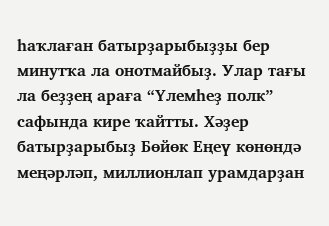һаҡлаған батырҙарыбыҙҙы бер минутҡа ла онотмайбыҙ. Улар тағы ла беҙҙең араға “Үлемһеҙ полк” сафында кире ҡайтты. Хәҙер батырҙарыбыҙ Бөйөк Еңеү көнөндә меңәрләп, миллионлап урамдарҙан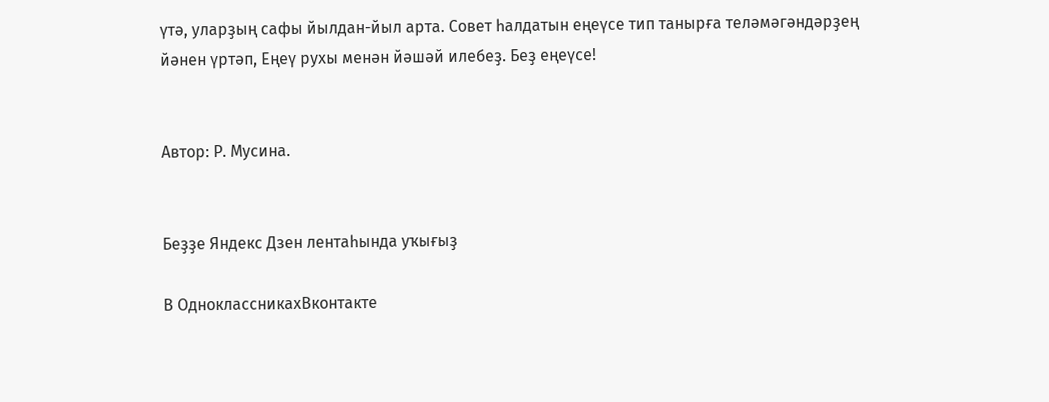үтә, уларҙың сафы йылдан-йыл арта. Совет һалдатын еңеүсе тип танырға теләмәгәндәрҙең йәнен үртәп, Еңеү рухы менән йәшәй илебеҙ. Беҙ еңеүсе!


Автор: Р. Мусина.


Беҙҙе Яндекс Дзен лентаһында уҡығыҙ

В ОдноклассникахВконтакте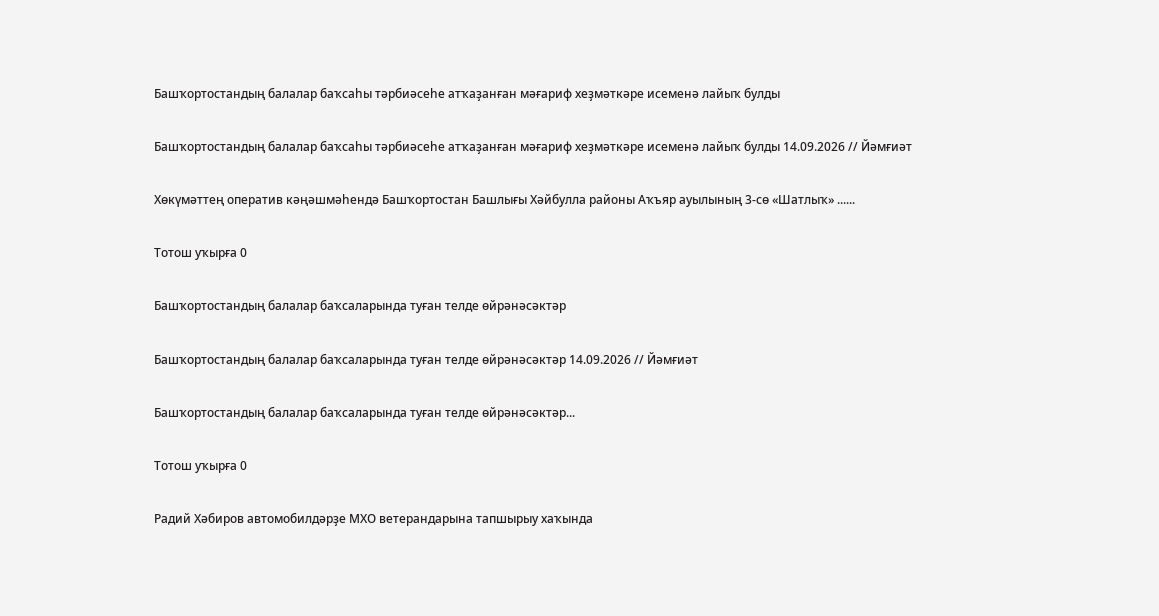Башҡортостандың балалар баҡсаһы тәрбиәсеһе атҡаҙанған мәғариф хеҙмәткәре исеменә лайыҡ булды

Башҡортостандың балалар баҡсаһы тәрбиәсеһе атҡаҙанған мәғариф хеҙмәткәре исеменә лайыҡ булды 14.09.2026 // Йәмғиәт

Хөкүмәттең оператив кәңәшмәһендә Башҡортостан Башлығы Хәйбулла районы Аҡъяр ауылының 3-сө «Шатлыҡ» ......

Тотош уҡырға 0

Башҡортостандың балалар баҡсаларында туған телде өйрәнәсәктәр

Башҡортостандың балалар баҡсаларында туған телде өйрәнәсәктәр 14.09.2026 // Йәмғиәт

Башҡортостандың балалар баҡсаларында туған телде өйрәнәсәктәр...

Тотош уҡырға 0

Радий Хәбиров автомобилдәрҙе МХО ветерандарына тапшырыу хаҡында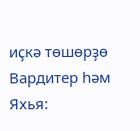иҫкә төшөрҙө
Вардитер һәм Яхья: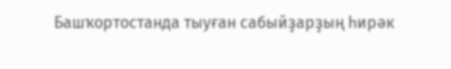Башҡортостанда тыуған сабыйҙарҙың һирәк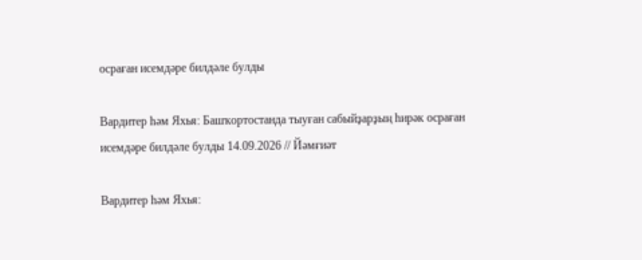осраған исемдәре билдәле булды

Вардитер һәм Яхья: Башҡортостанда тыуған сабыйҙарҙың һирәк осраған исемдәре билдәле булды 14.09.2026 // Йәмғиәт

Вардитер һәм Яхья: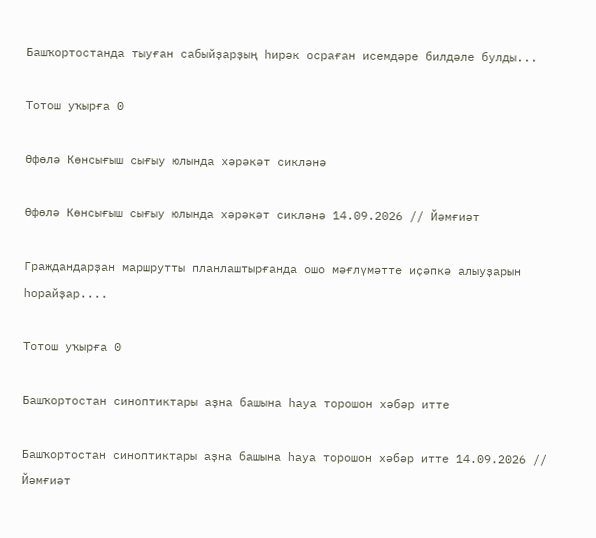Башҡортостанда тыуған сабыйҙарҙың һирәк осраған исемдәре билдәле булды...

Тотош уҡырға 0

Өфөлә Көнсығыш сығыу юлында хәрәкәт сикләнә

Өфөлә Көнсығыш сығыу юлында хәрәкәт сикләнә 14.09.2026 // Йәмғиәт

Граждандарҙан маршрутты планлаштырғанда ошо мәғлүмәтте иҫәпкә алыуҙарын һорайҙар....

Тотош уҡырға 0

Башҡортостан синоптиктары аҙна башына һауа торошон хәбәр итте

Башҡортостан синоптиктары аҙна башына һауа торошон хәбәр итте 14.09.2026 // Йәмғиәт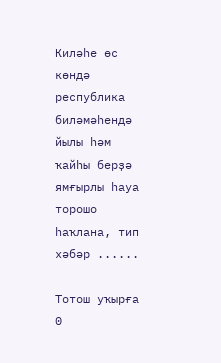Киләһе өс көндә республика биләмәһендә йылы һәм ҡайһы берҙә ямғырлы һауа торошо һаҡлана, тип хәбәр ......

Тотош уҡырға 0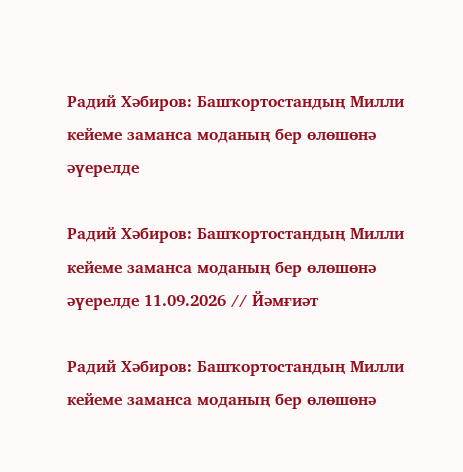Радий Хәбиров: Башҡортостандың Милли кейеме заманса моданың бер өлөшөнә әүерелде

Радий Хәбиров: Башҡортостандың Милли кейеме заманса моданың бер өлөшөнә әүерелде 11.09.2026 // Йәмғиәт

Радий Хәбиров: Башҡортостандың Милли кейеме заманса моданың бер өлөшөнә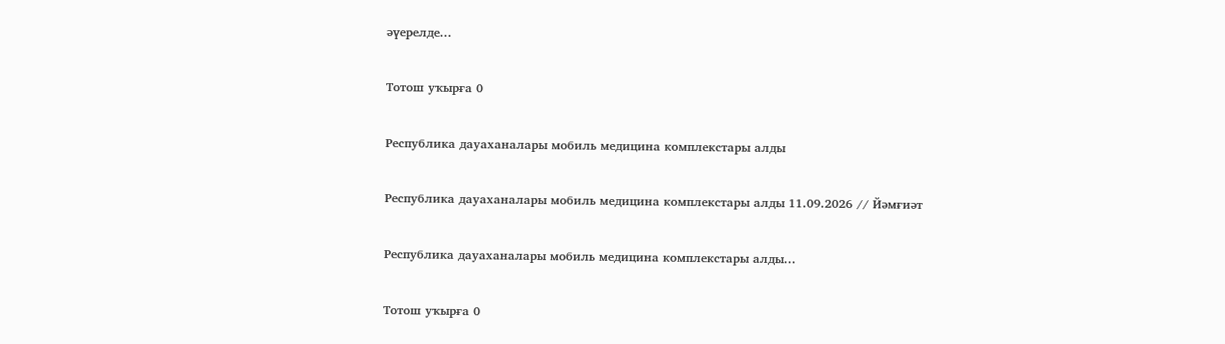әүерелде...

Тотош уҡырға 0

Республика дауаханалары мобиль медицина комплекстары алды

Республика дауаханалары мобиль медицина комплекстары алды 11.09.2026 // Йәмғиәт

Республика дауаханалары мобиль медицина комплекстары алды...

Тотош уҡырға 0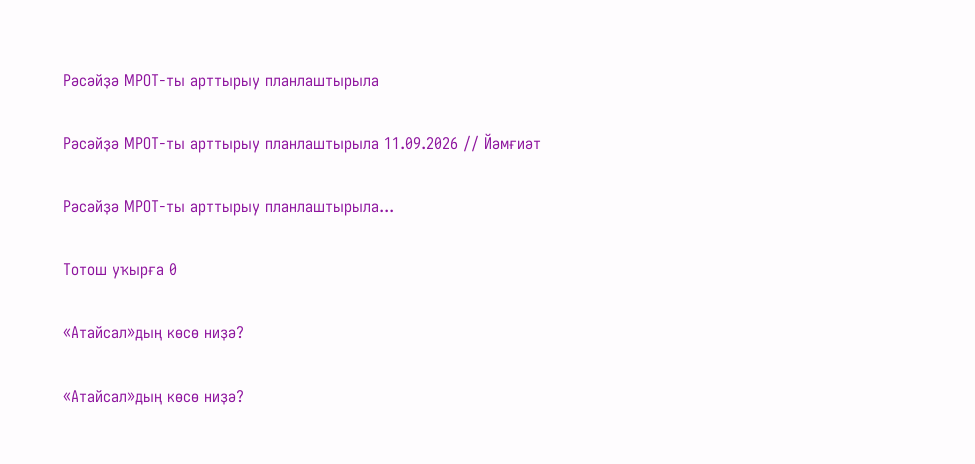Рәсәйҙә МРОТ-ты арттырыу планлаштырыла

Рәсәйҙә МРОТ-ты арттырыу планлаштырыла 11.09.2026 // Йәмғиәт

Рәсәйҙә МРОТ-ты арттырыу планлаштырыла...

Тотош уҡырға 0

«Атайсал»дың көсө ниҙә?

«Атайсал»дың көсө ниҙә?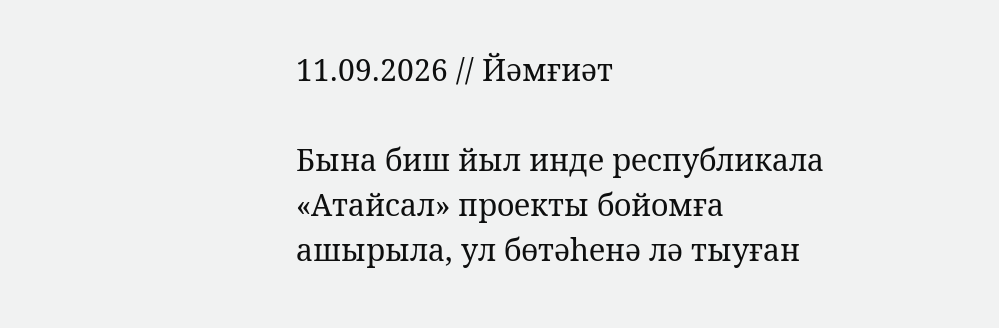11.09.2026 // Йәмғиәт

Бына биш йыл инде республикала «Атайсал» проекты бойомға ашырыла, ул бөтәһенә лә тыуған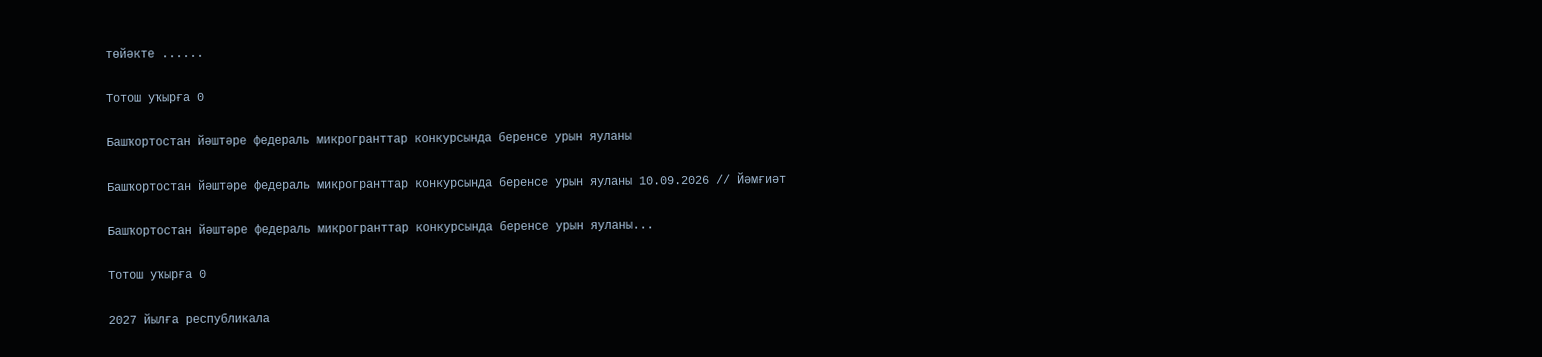төйәкте ......

Тотош уҡырға 0

Башҡортостан йәштәре федераль микрогранттар конкурсында беренсе урын яуланы

Башҡортостан йәштәре федераль микрогранттар конкурсында беренсе урын яуланы 10.09.2026 // Йәмғиәт

Башҡортостан йәштәре федераль микрогранттар конкурсында беренсе урын яуланы...

Тотош уҡырға 0

2027 йылға республикала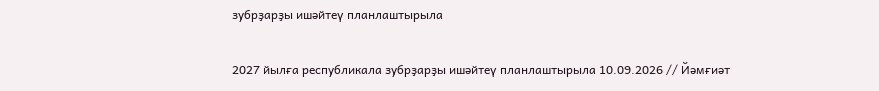зубрҙарҙы ишәйтеү планлаштырыла

2027 йылға республикала зубрҙарҙы ишәйтеү планлаштырыла 10.09.2026 // Йәмғиәт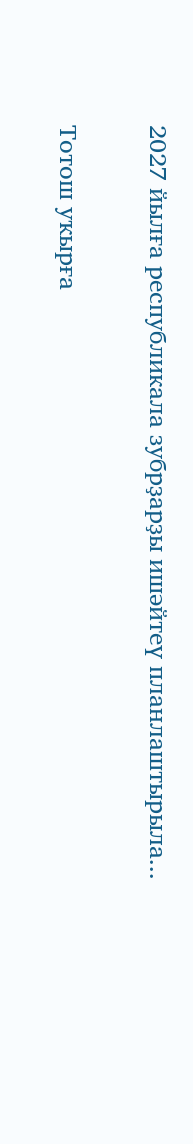2027 йылға республикала зубрҙарҙы ишәйтеү планлаштырыла...

Тотош уҡырға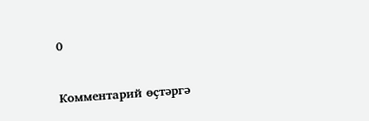0


Комментарий өҫтәргә